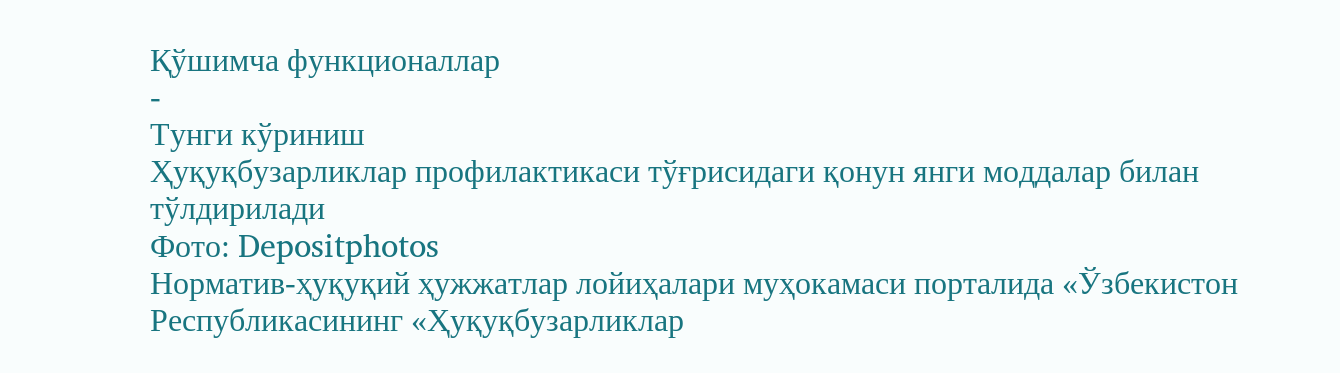Қўшимча функционаллар
-
Тунги кўриниш
Ҳуқуқбузарликлар профилактикаси тўғрисидаги қонун янги моддалар билан тўлдирилади
Фото: Depositphotos
Норматив-ҳуқуқий ҳужжатлар лойиҳалари муҳокамаси порталида «Ўзбекистон Республикасининг «Ҳуқуқбузарликлар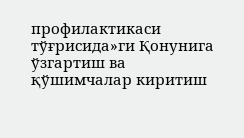профилактикаси тўғрисида»ги Қонунига ўзгартиш ва қўшимчалар киритиш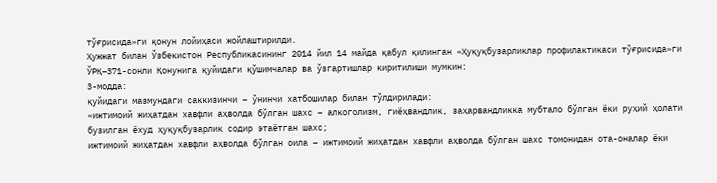тўғрисида»ги қонун лойиҳаси жойлаштирилди.
Ҳужжат билан Ўзбекистон Республикасининг 2014 йил 14 майда қабул қилинган «Ҳуқуқбузарликлар профилактикаси тўғрисида»ги ЎРҚ–371-сонли Қонунига қуйидаги қўшимчалар ва ўзгартишлар киритилиши мумкин:
3-модда:
қуйидаги мазмундаги саккизинчи – ўнинчи хатбошилар билан тўлдирилади:
«ижтимоий жиҳатдан хавфли аҳволда бўлган шахс – алкоголизм, гиёҳвандлик, заҳарвандликка мубтало бўлган ёки руҳий ҳолати бузилган ёхуд ҳуқуқбузарлик содир этаётган шахс;
ижтимоий жиҳатдан хавфли аҳволда бўлган оила – ижтимоий жиҳатдан хавфли аҳволда бўлган шахс томонидан ота-оналар ёки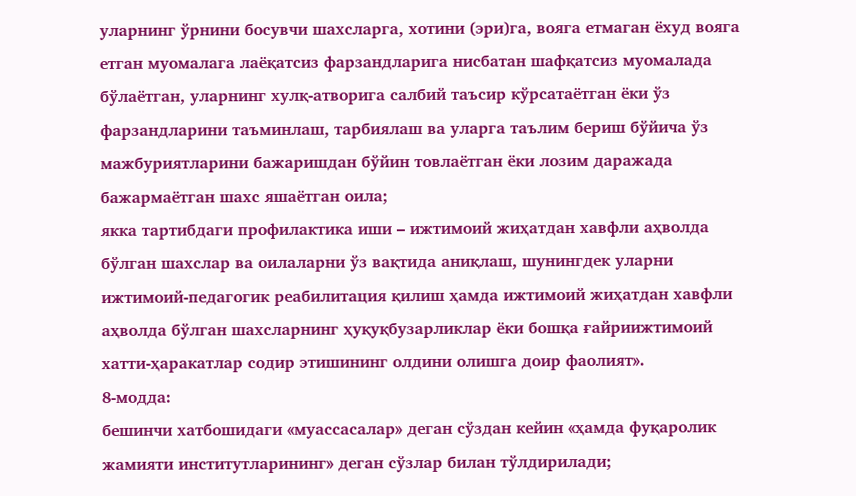уларнинг ўрнини босувчи шахсларга, хотини (эри)га, вояга етмаган ёхуд вояга етган муомалага лаёқатсиз фарзандларига нисбатан шафқатсиз муомалада бўлаётган, уларнинг хулқ-атворига салбий таъсир кўрсатаётган ёки ўз фарзандларини таъминлаш, тарбиялаш ва уларга таълим бериш бўйича ўз мажбуриятларини бажаришдан бўйин товлаётган ёки лозим даражада бажармаётган шахс яшаётган оила;
якка тартибдаги профилактика иши – ижтимоий жиҳатдан хавфли аҳволда бўлган шахслар ва оилаларни ўз вақтида аниқлаш, шунингдек уларни ижтимоий-педагогик реабилитация қилиш ҳамда ижтимоий жиҳатдан хавфли аҳволда бўлган шахсларнинг ҳуқуқбузарликлар ёки бошқа ғайриижтимоий хатти-ҳаракатлар содир этишининг олдини олишга доир фаолият».
8-модда:
бешинчи хатбошидаги «муассасалар» деган сўздан кейин «ҳамда фуқаролик жамияти институтларининг» деган сўзлар билан тўлдирилади;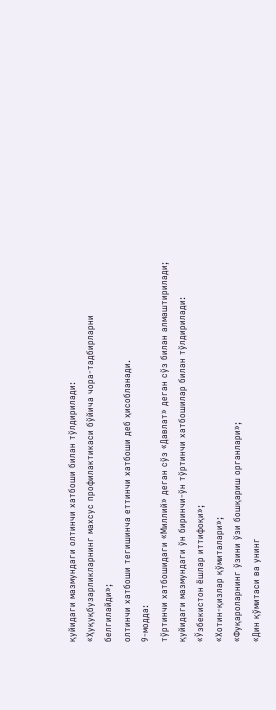қуйидаги мазмундаги олтинчи хатбоши билан тўлдирилади:
«Ҳуқуқбузарликларнинг махсус профилактикаси бўйича чора-тадбирларни белгилайди»;
олтинчи хатбоши тегишинча еттинчи хатбоши деб ҳисобланади.
9-модда:
тўртинчи хатбошидаги «Миллий» деган сўз «Давлат» деган сўз билан алмаштирилади;
қуйидаги мазмундаги ўн биринчи-ўн тўртинчи хатбошилар билан тўлдирилади:
«Ўзбекистон ёшлар иттифоқи»;
«Хотин-қизлар қўмиталари»;
«Фуқароларнинг ўзини ўзи бошқариш органлари»;
«Дин қўмитаси ва унинг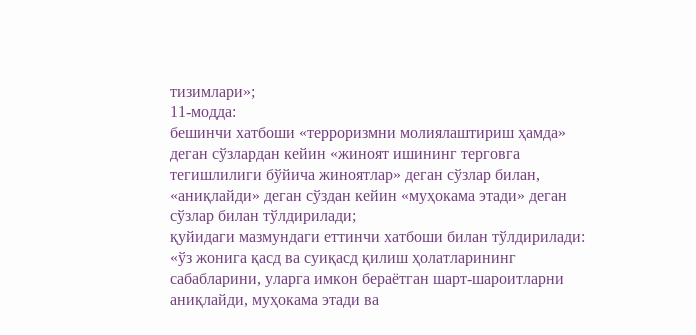тизимлари»;
11-модда:
бешинчи хатбоши «терроризмни молиялаштириш ҳамда» деган сўзлардан кейин «жиноят ишининг терговга тегишлилиги бўйича жиноятлар» деган сўзлар билан, «аниқлайди» деган сўздан кейин «муҳокама этади» деган сўзлар билан тўлдирилади;
қуйидаги мазмундаги еттинчи хатбоши билан тўлдирилади:
«ўз жонига қасд ва суиқасд қилиш ҳолатларининг сабабларини, уларга имкон бераётган шарт-шароитларни аниқлайди, муҳокама этади ва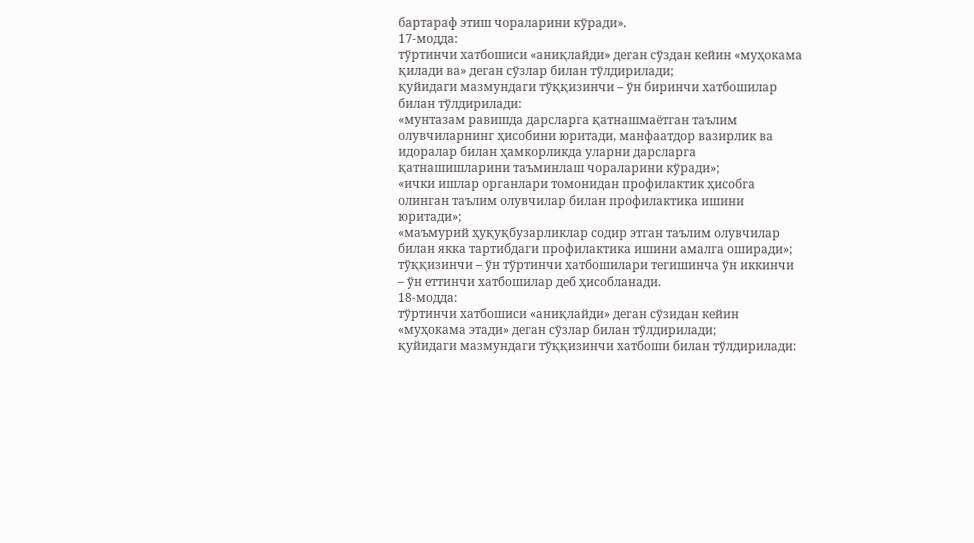бартараф этиш чораларини кўради».
17-модда:
тўртинчи хатбошиси «аниқлайди» деган сўздан кейин «муҳокама қилади ва» деган сўзлар билан тўлдирилади;
қуйидаги мазмундаги тўққизинчи – ўн биринчи хатбошилар билан тўлдирилади:
«мунтазам равишда дарсларга қатнашмаётган таълим олувчиларнинг ҳисобини юритади, манфаатдор вазирлик ва идоралар билан ҳамкорликда уларни дарсларга қатнашишларини таъминлаш чораларини кўради»;
«ички ишлар органлари томонидан профилактик ҳисобга олинган таълим олувчилар билан профилактика ишини юритади»;
«маъмурий ҳуқуқбузарликлар содир этган таълим олувчилар билан якка тартибдаги профилактика ишини амалга оширади»;
тўққизинчи – ўн тўртинчи хатбошилари тегишинча ўн иккинчи – ўн еттинчи хатбошилар деб ҳисобланади.
18-модда:
тўртинчи хатбошиси «аниқлайди» деган сўзидан кейин «муҳокама этади» деган сўзлар билан тўлдирилади;
қуйидаги мазмундаги тўққизинчи хатбоши билан тўлдирилади: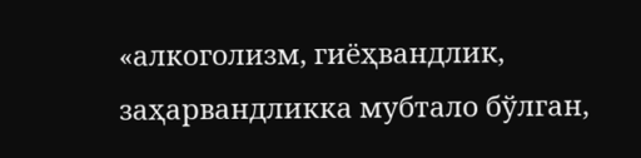«алкоголизм, гиёҳвандлик, заҳарвандликка мубтало бўлган,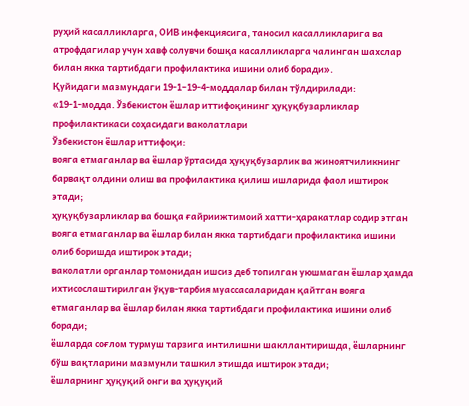руҳий касалликларга, ОИВ инфекциясига, таносил касалликларига ва атрофдагилар учун хавф солувчи бошқа касалликларга чалинган шахслар билан якка тартибдаги профилактика ишини олиб боради».
Қуйидаги мазмундаги 19-1–19-4-моддалар билан тўлдирилади:
«19-1-модда. Ўзбекистон ёшлар иттифоқининг ҳуқуқбузарликлар профилактикаси соҳасидаги ваколатлари
Ўзбекистон ёшлар иттифоқи:
вояга етмаганлар ва ёшлар ўртасида ҳуқуқбузарлик ва жиноятчиликнинг барвақт олдини олиш ва профилактика қилиш ишларида фаол иштирок этади;
ҳуқуқбузарликлар ва бошқа ғайриижтимоий хатти-ҳаракатлар содир этган вояга етмаганлар ва ёшлар билан якка тартибдаги профилактика ишини олиб боришда иштирок этади;
ваколатли органлар томонидан ишсиз деб топилган уюшмаган ёшлар ҳамда ихтисослаштирилган ўқув-тарбия муассасаларидан қайтган вояга етмаганлар ва ёшлар билан якка тартибдаги профилактика ишини олиб боради;
ёшларда соғлом турмуш тарзига интилишни шакллантиришда, ёшларнинг бўш вақтларини мазмунли ташкил этишда иштирок этади;
ёшларнинг ҳуқуқий онги ва ҳуқуқий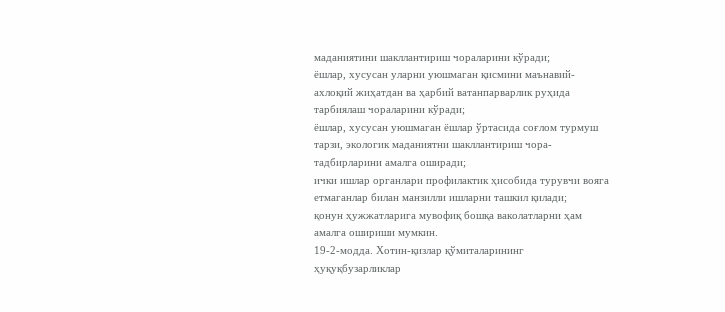маданиятини шакллантириш чораларини кўради;
ёшлар, хусусан уларни уюшмаган қисмини маънавий-ахлоқий жиҳатдан ва ҳарбий ватанпарварлик руҳида тарбиялаш чораларини кўради;
ёшлар, хусусан уюшмаган ёшлар ўртасида соғлом турмуш тарзи, экологик маданиятни шакллантириш чора-тадбирларини амалга оширади;
ички ишлар органлари профилактик ҳисобида турувчи вояга етмаганлар билан манзилли ишларни ташкил қилади;
қонун ҳужжатларига мувофиқ бошқа ваколатларни ҳам амалга ошириши мумкин.
19-2-модда. Хотин-қизлар қўмиталарининг ҳуқуқбузарликлар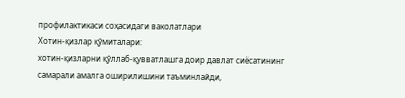профилактикаси соҳасидаги ваколатлари
Хотин-қизлар қўмиталари:
хотин-қизларни қўллаб-қувватлашга доир давлат сиёсатининг самарали амалга оширилишини таъминлайди,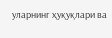уларнинг ҳуқуқлари ва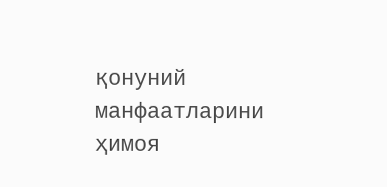қонуний манфаатларини ҳимоя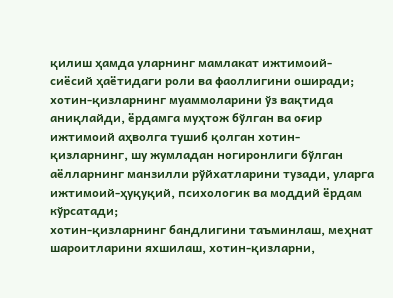қилиш ҳамда уларнинг мамлакат ижтимоий-сиёсий ҳаётидаги роли ва фаоллигини оширади;
хотин-қизларнинг муаммоларини ўз вақтида аниқлайди, ёрдамга муҳтож бўлган ва оғир ижтимоий аҳволга тушиб қолган хотин-қизларнинг, шу жумладан ногиронлиги бўлган аёлларнинг манзилли рўйхатларини тузади, уларга ижтимоий-ҳуқуқий, психологик ва моддий ёрдам кўрсатади;
хотин-қизларнинг бандлигини таъминлаш, меҳнат шароитларини яхшилаш, хотин-қизларни,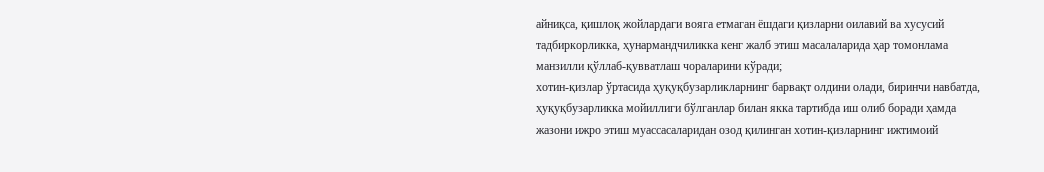айниқса, қишлоқ жойлардаги вояга етмаган ёшдаги қизларни оилавий ва хусусий тадбиркорликка, ҳунармандчиликка кенг жалб этиш масалаларида ҳар томонлама манзилли қўллаб-қувватлаш чораларини кўради;
хотин-қизлар ўртасида ҳуқуқбузарликларнинг барвақт олдини олади, биринчи навбатда, ҳуқуқбузарликка мойиллиги бўлганлар билан якка тартибда иш олиб боради ҳамда жазони ижро этиш муассасаларидан озод қилинган хотин-қизларнинг ижтимоий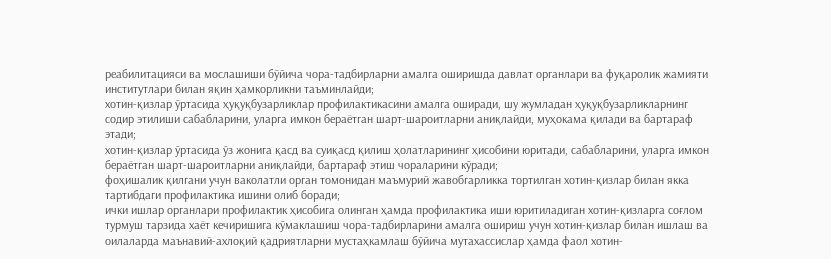реабилитацияси ва мослашиши бўйича чора-тадбирларни амалга оширишда давлат органлари ва фуқаролик жамияти институтлари билан яқин ҳамкорликни таъминлайди;
хотин-қизлар ўртасида ҳуқуқбузарликлар профилактикасини амалга оширади, шу жумладан ҳуқуқбузарликларнинг содир этилиши сабабларини, уларга имкон бераётган шарт-шароитларни аниқлайди, муҳокама қилади ва бартараф этади;
хотин-қизлар ўртасида ўз жонига қасд ва суиқасд қилиш ҳолатларининг ҳисобини юритади, сабабларини, уларга имкон бераётган шарт-шароитларни аниқлайди, бартараф этиш чораларини кўради;
фоҳишалик қилгани учун ваколатли орган томонидан маъмурий жавобгарликка тортилган хотин-қизлар билан якка тартибдаги профилактика ишини олиб боради;
ички ишлар органлари профилактик ҳисобига олинган ҳамда профилактика иши юритиладиган хотин-қизларга соғлом турмуш тарзида хаёт кечиришига кўмаклашиш чора-тадбирларини амалга ошириш учун хотин-қизлар билан ишлаш ва оилаларда маънавий-ахлоқий қадриятларни мустаҳкамлаш бўйича мутахассислар ҳамда фаол хотин-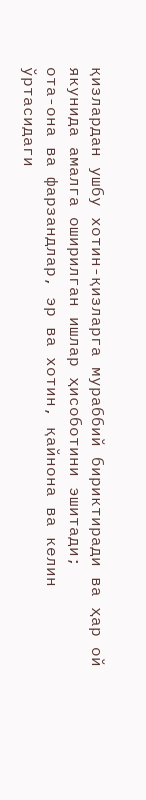қизлардан ушбу хотин-қизларга мураббий бириктиради ва ҳар ой якунида амалга оширилган ишлар ҳисоботини эшитади;
ота-она ва фарзандлар, эр ва хотин, қайнона ва келин ўртасидаги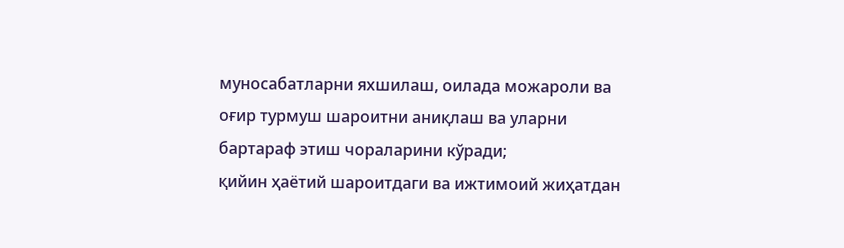муносабатларни яхшилаш, оилада можароли ва оғир турмуш шароитни аниқлаш ва уларни бартараф этиш чораларини кўради;
қийин ҳаётий шароитдаги ва ижтимоий жиҳатдан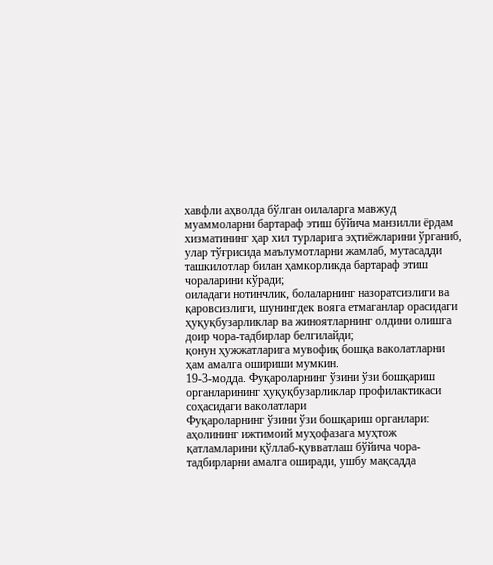хавфли аҳволда бўлган оилаларга мавжуд муаммоларни бартараф этиш бўйича манзилли ёрдам хизматининг ҳар хил турларига эҳтиёжларини ўрганиб, улар тўғрисида маълумотларни жамлаб, мутасадди ташкилотлар билан ҳамкорликда бартараф этиш чораларини кўради;
оиладаги нотинчлик, болаларнинг назоратсизлиги ва қаровсизлиги, шунингдек вояга етмаганлар орасидаги ҳуқуқбузарликлар ва жиноятларнинг олдини олишга доир чора-тадбирлар белгилайди;
қонун ҳужжатларига мувофиқ бошқа ваколатларни ҳам амалга ошириши мумкин.
19-3-модда. Фуқароларнинг ўзини ўзи бошқариш органларининг ҳуқуқбузарликлар профилактикаси соҳасидаги ваколатлари
Фуқароларнинг ўзини ўзи бошқариш органлари:
аҳолининг ижтимоий муҳофазага муҳтож қатламларини қўллаб-қувватлаш бўйича чора-тадбирларни амалга оширади, ушбу мақсадда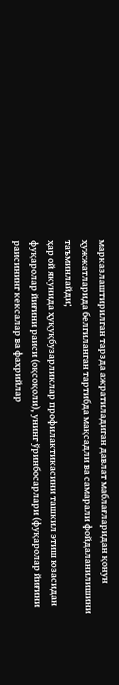марказлаштирилган тарзда ажратиладиган давлат маблағларидан қонун ҳужжатларида белгиланган тартибда мақсадли ва самарали фойдаланилишини таъминлайди;
ҳар ой якунида ҳуқуқбузарликлар профилактикасини ташкил этиш юзасидан фуқаролар йиғини раиси (оқсоқоли), унинг ўринбосарлари (фуқаролар йиғини раисининг кексалар ва фахрийлар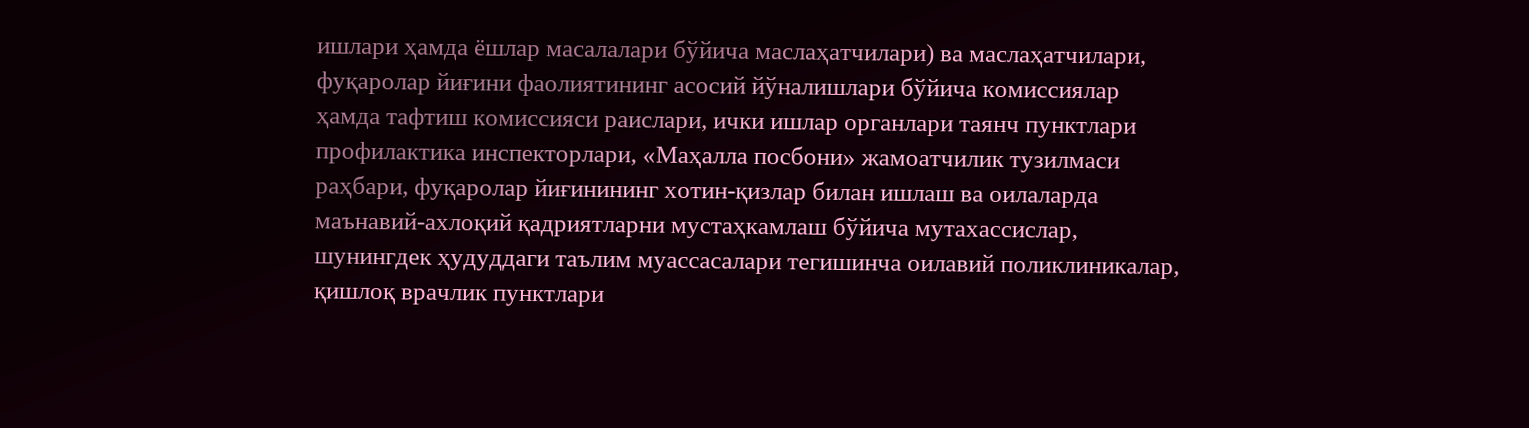ишлари ҳамда ёшлар масалалари бўйича маслаҳатчилари) ва маслаҳатчилари, фуқаролар йиғини фаолиятининг асосий йўналишлари бўйича комиссиялар ҳамда тафтиш комиссияси раислари, ички ишлар органлари таянч пунктлари профилактика инспекторлари, «Маҳалла посбони» жамоатчилик тузилмаси раҳбари, фуқаролар йиғинининг хотин-қизлар билан ишлаш ва оилаларда маънавий-ахлоқий қадриятларни мустаҳкамлаш бўйича мутахассислар, шунингдек ҳудуддаги таълим муассасалари тегишинча оилавий поликлиникалар, қишлоқ врачлик пунктлари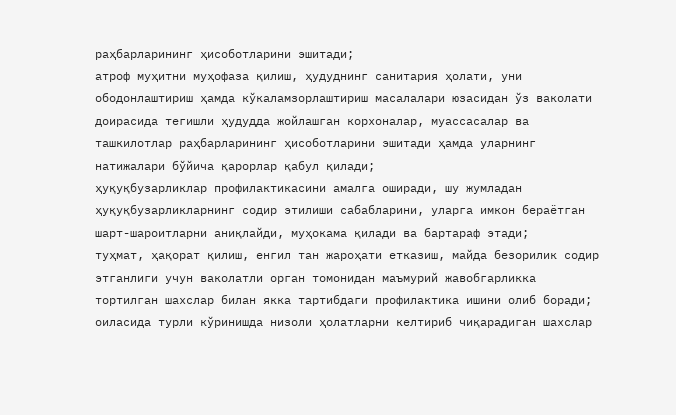раҳбарларининг ҳисоботларини эшитади;
атроф муҳитни муҳофаза қилиш, ҳудуднинг санитария ҳолати, уни ободонлаштириш ҳамда кўкаламзорлаштириш масалалари юзасидан ўз ваколати доирасида тегишли ҳудудда жойлашган корхоналар, муассасалар ва ташкилотлар раҳбарларининг ҳисоботларини эшитади ҳамда уларнинг натижалари бўйича қарорлар қабул қилади;
ҳуқуқбузарликлар профилактикасини амалга оширади, шу жумладан ҳуқуқбузарликларнинг содир этилиши сабабларини, уларга имкон бераётган шарт-шароитларни аниқлайди, муҳокама қилади ва бартараф этади;
туҳмат, ҳақорат қилиш, енгил тан жароҳати етказиш, майда безорилик содир этганлиги учун ваколатли орган томонидан маъмурий жавобгарликка тортилган шахслар билан якка тартибдаги профилактика ишини олиб боради;
оиласида турли кўринишда низоли ҳолатларни келтириб чиқарадиган шахслар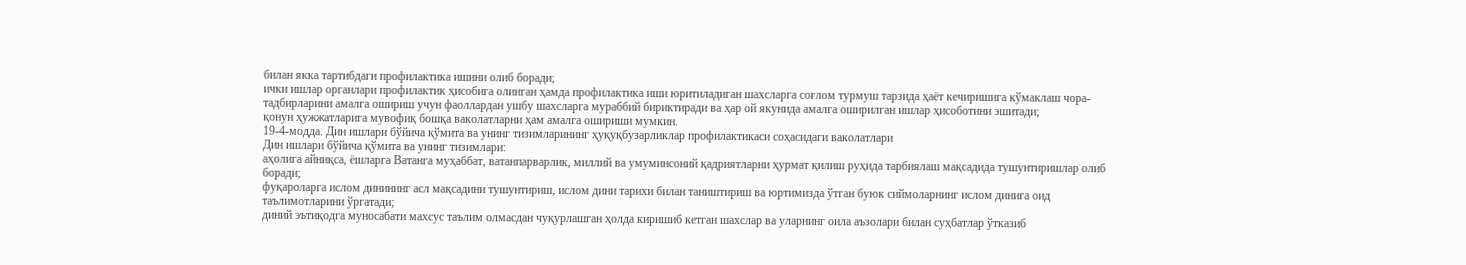билан якка тартибдаги профилактика ишини олиб боради;
ички ишлар органлари профилактик ҳисобига олинган ҳамда профилактика иши юритиладиган шахсларга соғлом турмуш тарзида ҳаёт кечиришига кўмаклаш чора-тадбирларини амалга ошириш учун фаоллардан ушбу шахсларга мураббий бириктиради ва ҳар ой якунида амалга оширилган ишлар ҳисоботини эшитади;
қонун ҳужжатларига мувофиқ бошқа ваколатларни ҳам амалга ошириши мумкин.
19-4-модда. Дин ишлари бўйича қўмита ва унинг тизимларининг ҳуқуқбузарликлар профилактикаси соҳасидаги ваколатлари
Дин ишлари бўйича қўмита ва унинг тизимлари:
аҳолига айниқса, ёшларга Ватанга муҳаббат, ватанпарварлик, миллий ва умуминсоний қадриятларни ҳурмат қилиш руҳида тарбиялаш мақсадида тушунтиришлар олиб боради;
фуқароларга ислом динининг асл мақсадини тушунтириш, ислом дини тарихи билан таништириш ва юртимизда ўтган буюк сиймоларнинг ислом динига оид таълимотларини ўргатади;
диний эътиқодга муносабати махсус таълим олмасдан чуқурлашган ҳолда киришиб кетган шахслар ва уларнинг оила аъзолари билан суҳбатлар ўтказиб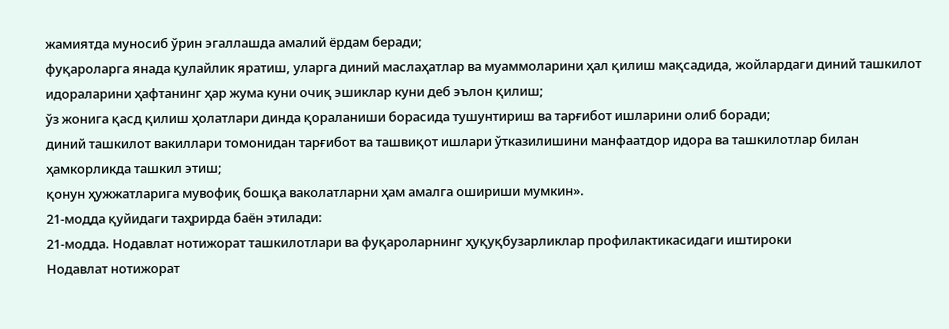жамиятда муносиб ўрин эгаллашда амалий ёрдам беради;
фуқароларга янада қулайлик яратиш, уларга диний маслаҳатлар ва муаммоларини ҳал қилиш мақсадида, жойлардаги диний ташкилот идораларини ҳафтанинг ҳар жума куни очиқ эшиклар куни деб эълон қилиш;
ўз жонига қасд қилиш ҳолатлари динда қораланиши борасида тушунтириш ва тарғибот ишларини олиб боради;
диний ташкилот вакиллари томонидан тарғибот ва ташвиқот ишлари ўтказилишини манфаатдор идора ва ташкилотлар билан ҳамкорликда ташкил этиш;
қонун ҳужжатларига мувофиқ бошқа ваколатларни ҳам амалга ошириши мумкин».
21-модда қуйидаги таҳрирда баён этилади:
21-модда. Нодавлат нотижорат ташкилотлари ва фуқароларнинг ҳуқуқбузарликлар профилактикасидаги иштироки
Нодавлат нотижорат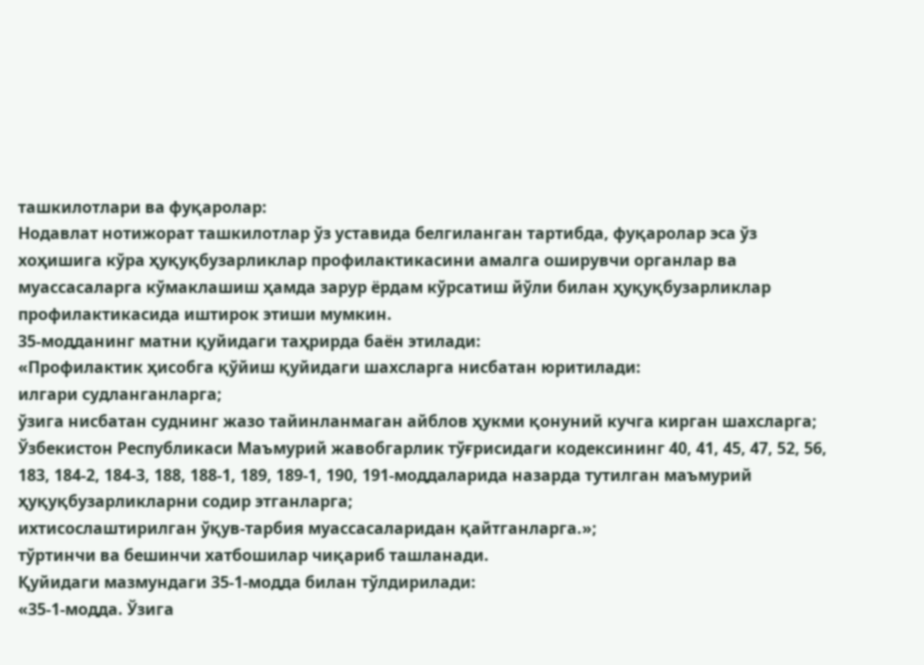ташкилотлари ва фуқаролар:
Нодавлат нотижорат ташкилотлар ўз уставида белгиланган тартибда, фуқаролар эса ўз хоҳишига кўра ҳуқуқбузарликлар профилактикасини амалга оширувчи органлар ва муассасаларга кўмаклашиш ҳамда зарур ёрдам кўрсатиш йўли билан ҳуқуқбузарликлар профилактикасида иштирок этиши мумкин.
35-модданинг матни қуйидаги таҳрирда баён этилади:
«Профилактик ҳисобга қўйиш қуйидаги шахсларга нисбатан юритилади:
илгари судланганларга;
ўзига нисбатан суднинг жазо тайинланмаган айблов ҳукми қонуний кучга кирган шахсларга;
Ўзбекистон Республикаси Маъмурий жавобгарлик тўғрисидаги кодексининг 40, 41, 45, 47, 52, 56, 183, 184-2, 184-3, 188, 188-1, 189, 189-1, 190, 191-моддаларида назарда тутилган маъмурий ҳуқуқбузарликларни содир этганларга;
ихтисослаштирилган ўқув-тарбия муассасаларидан қайтганларга.»;
тўртинчи ва бешинчи хатбошилар чиқариб ташланади.
Қуйидаги мазмундаги 35-1-модда билан тўлдирилади:
«35-1-модда. Ўзига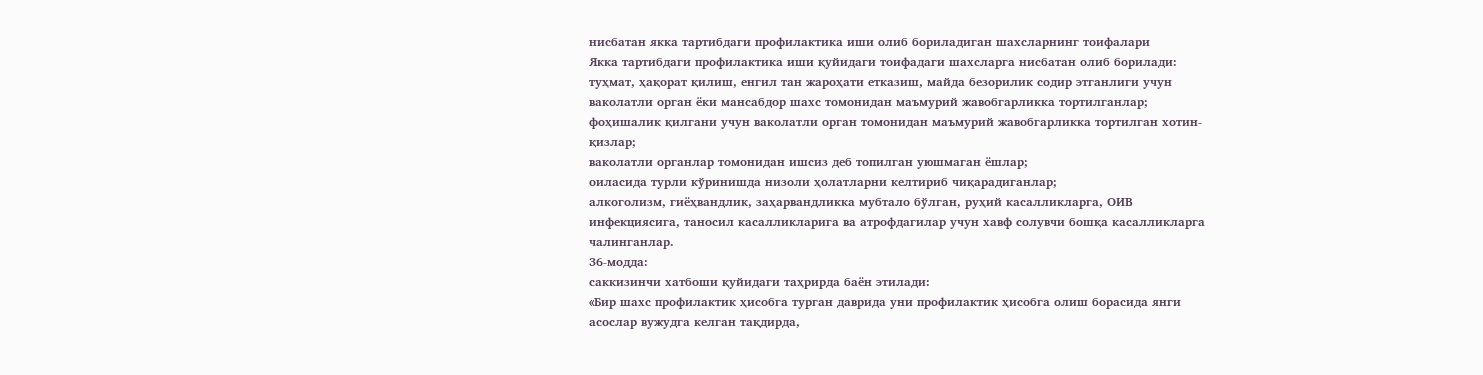нисбатан якка тартибдаги профилактика иши олиб бориладиган шахсларнинг тоифалари
Якка тартибдаги профилактика иши қуйидаги тоифадаги шахсларга нисбатан олиб борилади:
туҳмат, ҳақорат қилиш, енгил тан жароҳати етказиш, майда безорилик содир этганлиги учун ваколатли орган ёки мансабдор шахс томонидан маъмурий жавобгарликка тортилганлар;
фоҳишалик қилгани учун ваколатли орган томонидан маъмурий жавобгарликка тортилган хотин-қизлар;
ваколатли органлар томонидан ишсиз деб топилган уюшмаган ёшлар;
оиласида турли кўринишда низоли ҳолатларни келтириб чиқарадиганлар;
алкоголизм, гиёҳвандлик, заҳарвандликка мубтало бўлган, руҳий касалликларга, ОИВ инфекциясига, таносил касалликларига ва атрофдагилар учун хавф солувчи бошқа касалликларга чалинганлар.
36-модда:
саккизинчи хатбоши қуйидаги таҳрирда баён этилади:
«Бир шахс профилактик ҳисобга турган даврида уни профилактик ҳисобга олиш борасида янги асослар вужудга келган тақдирда,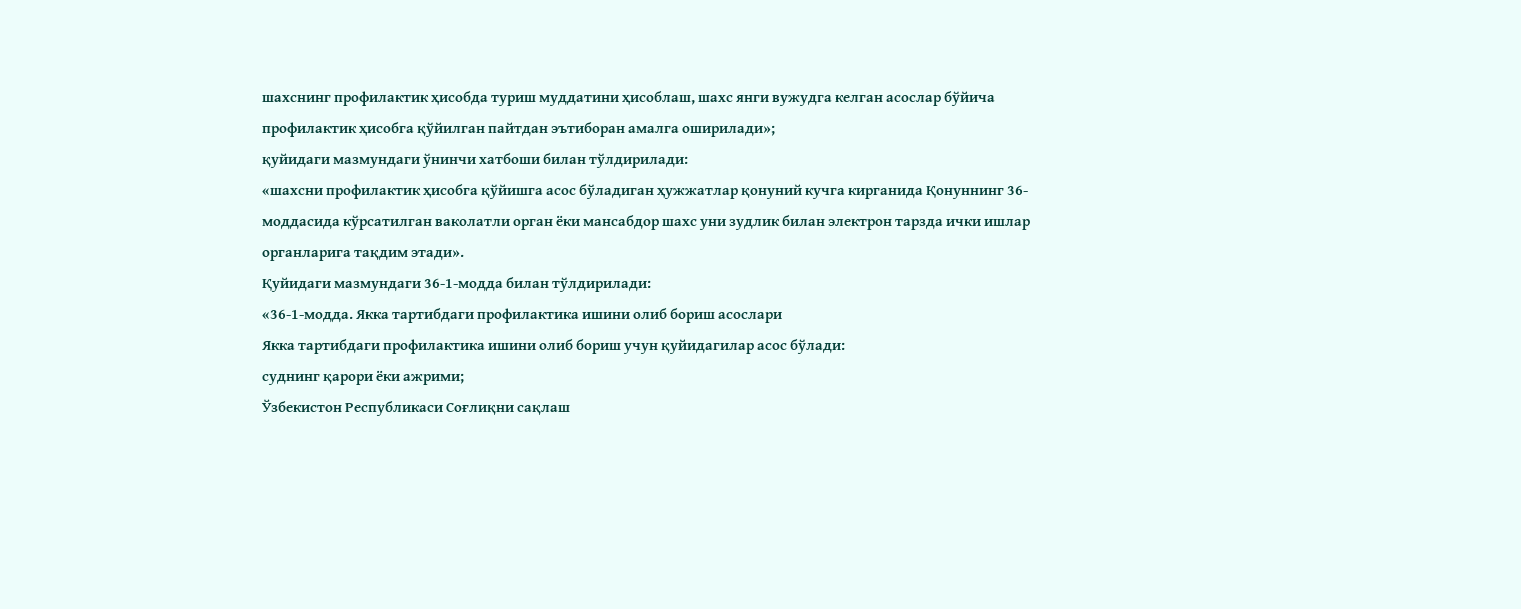шахснинг профилактик ҳисобда туриш муддатини ҳисоблаш, шахс янги вужудга келган асослар бўйича профилактик ҳисобга қўйилган пайтдан эътиборан амалга оширилади»;
қуйидаги мазмундаги ўнинчи хатбоши билан тўлдирилади:
«шахсни профилактик ҳисобга қўйишга асос бўладиган ҳужжатлар қонуний кучга кирганида Қонуннинг 36-моддасида кўрсатилган ваколатли орган ёки мансабдор шахс уни зудлик билан электрон тарзда ички ишлар органларига тақдим этади».
Қуйидаги мазмундаги 36-1-модда билан тўлдирилади:
«36-1-модда. Якка тартибдаги профилактика ишини олиб бориш асослари
Якка тартибдаги профилактика ишини олиб бориш учун қуйидагилар асос бўлади:
суднинг қарори ёки ажрими;
Ўзбекистон Республикаси Соғлиқни сақлаш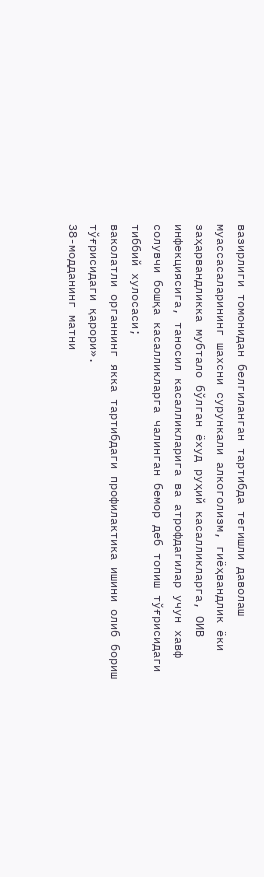вазирлиги томонидан белгиланган тартибда тегишли даволаш муассасаларининг шахсни сурункали алкоголизм, гиёҳвандлик ёки заҳарвандликка мубтало бўлган ёхуд руҳий касалликларга, ОИВ инфекциясига, таносил касалликларига ва атрофдагилар учун хавф солувчи бошқа касалликларга чалинган бемор деб топиш тўғрисидаги тиббий хулосаси;
ваколатли органнинг якка тартибдаги профилактика ишини олиб бориш тўғрисидаги қарори».
38-модданинг матни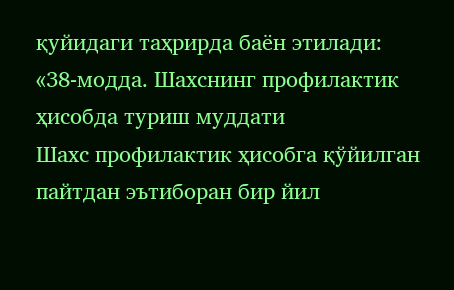қуйидаги таҳрирда баён этилади:
«38-модда. Шахснинг профилактик ҳисобда туриш муддати
Шахс профилактик ҳисобга қўйилган пайтдан эътиборан бир йил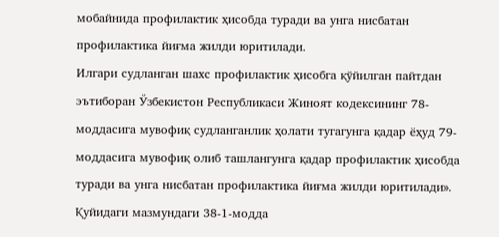мобайнида профилактик ҳисобда туради ва унга нисбатан профилактика йиғма жилди юритилади.
Илгари судланган шахс профилактик ҳисобга қўйилган пайтдан эътиборан Ўзбекистон Республикаси Жиноят кодексининг 78-моддасига мувофиқ судланганлик ҳолати тугагунга қадар ёҳуд 79-моддасига мувофиқ олиб ташлангунга қадар профилактик ҳисобда туради ва унга нисбатан профилактика йиғма жилди юритилади».
Қуйидаги мазмундаги 38-1-модда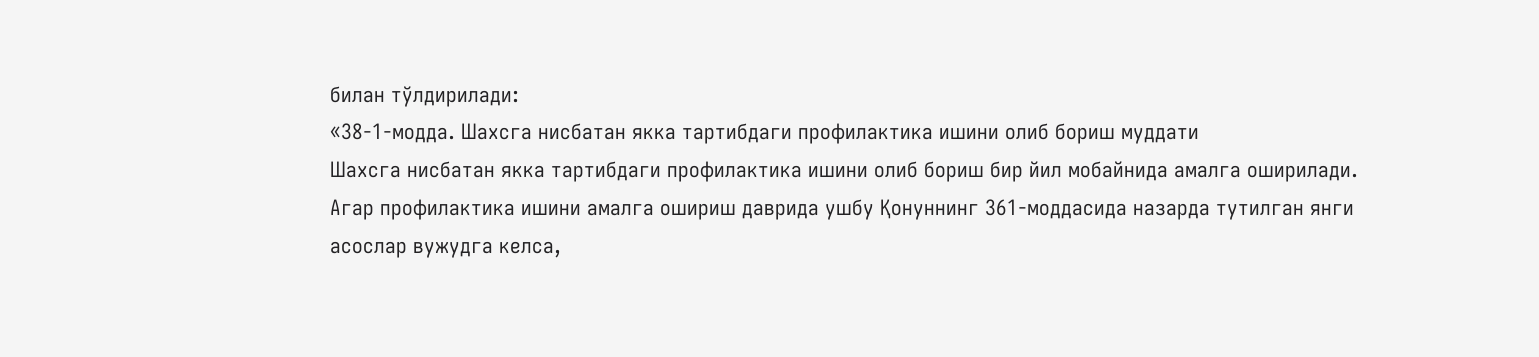билан тўлдирилади:
«38-1-модда. Шахсга нисбатан якка тартибдаги профилактика ишини олиб бориш муддати
Шахсга нисбатан якка тартибдаги профилактика ишини олиб бориш бир йил мобайнида амалга оширилади.
Агар профилактика ишини амалга ошириш даврида ушбу Қонуннинг 361-моддасида назарда тутилган янги асослар вужудга келса,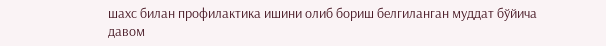шахс билан профилактика ишини олиб бориш белгиланган муддат бўйича давом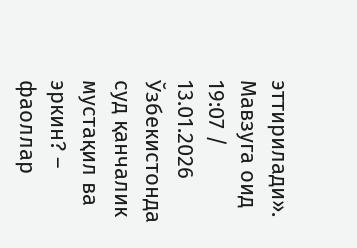эттирилади».
Мавзуга оид
19:07 / 13.01.2026
Ўзбекистонда суд қанчалик мустақил ва эркин? – фаоллар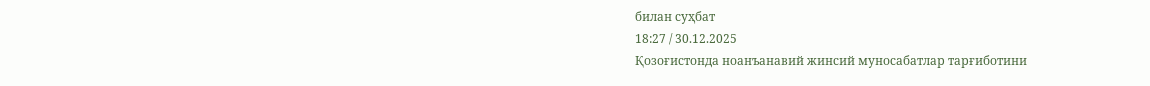билан суҳбат
18:27 / 30.12.2025
Қозоғистонда ноанъанавий жинсий муносабатлар тарғиботини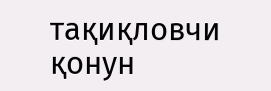тақиқловчи қонун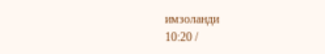имзоланди
10:20 /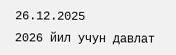26.12.2025
2026 йил учун давлат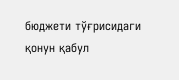бюджети тўғрисидаги қонун қабул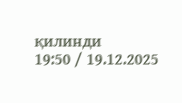қилинди
19:50 / 19.12.2025